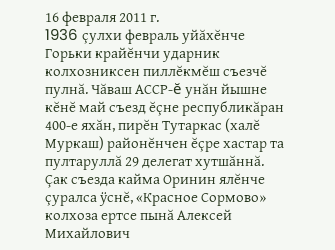16 февраля 2011 г.
1936 çулхи февраль уйăхĕнче Горьки крайĕнчи ударник колхозниксен пиллĕкмĕш съезчĕ пулнă. Чăваш АССР-ĕ унăн йышне кĕнĕ май съезд ĕçне республикăран 400-е яхăн, пирĕн Тутаркас (халĕ Муркаш) районĕнчен ĕçре хастар та пултаруллă 29 делегат хутшăннă. Çак съезда кайма Оринин ялĕнче çуралса ÿснĕ, «Красное Сормово» колхоза ертсе пынă Алексей Михайлович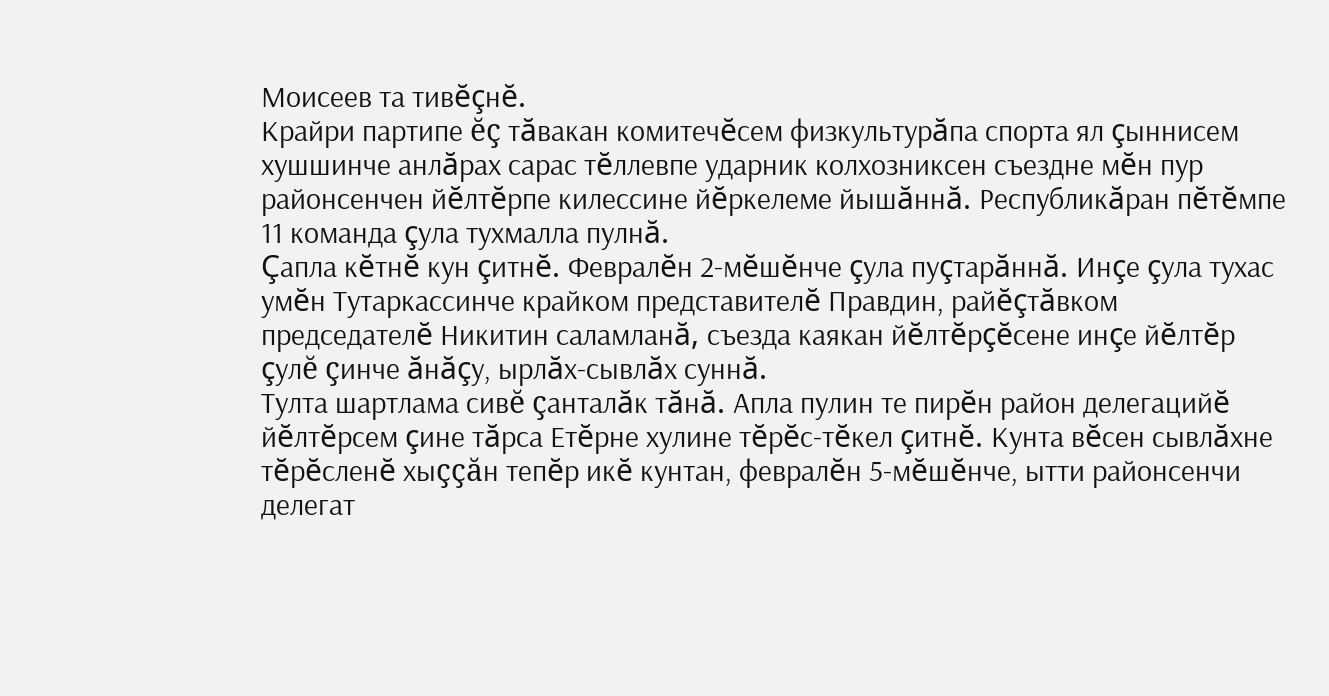Моисеев та тивĕçнĕ.
Крайри партипе ĕç тăвакан комитечĕсем физкультурăпа спорта ял çыннисем хушшинче анлăрах сарас тĕллевпе ударник колхозниксен съездне мĕн пур районсенчен йĕлтĕрпе килессине йĕркелеме йышăннă. Республикăран пĕтĕмпе 11 команда çула тухмалла пулнă.
Çапла кĕтнĕ кун çитнĕ. Февралĕн 2-мĕшĕнче çула пуçтарăннă. Инçе çула тухас умĕн Тутаркассинче крайком представителĕ Правдин, райĕçтăвком председателĕ Никитин саламланă, съезда каякан йĕлтĕрçĕсене инçе йĕлтĕр çулĕ çинче ăнăçу, ырлăх-сывлăх суннă.
Тулта шартлама сивĕ çанталăк тăнă. Апла пулин те пирĕн район делегацийĕ йĕлтĕрсем çине тăрса Етĕрне хулине тĕрĕс-тĕкел çитнĕ. Кунта вĕсен сывлăхне тĕрĕсленĕ хыççăн тепĕр икĕ кунтан, февралĕн 5-мĕшĕнче, ытти районсенчи делегат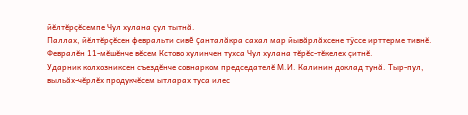йĕлтĕрçĕсемпе Чул хулана çул тытнă.
Паллах, йĕлтĕрçĕсен февральти сивĕ çанталăкра сахал мар йывăрлăхсене тÿссе ирттерме тивнĕ. Февралĕн 11-мĕшĕнче вĕсем Кстово хулинчен тухса Чул хулана тĕрĕс-тĕкелех çитнĕ.
Ударник колхозниксен съездĕнче совнарком председателĕ М.И. Калинин доклад тунă. Тыр-пул, выльăх-чĕрлĕх продукчĕсем ытларах туса илес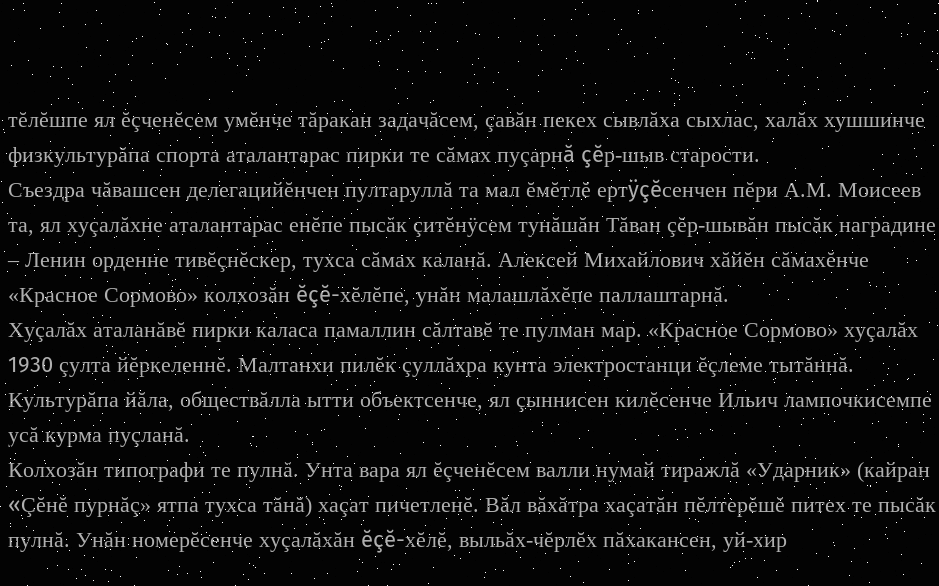тĕлĕшпе ял ĕçченĕсем умĕнче тăракан задачăсем, çавăн пекех сывлăха сыхлас, халăх хушшинче физкультурăпа спорта аталантарас пирки те сăмах пуçарнă çĕр-шыв старости.
Съездра чăвашсен делегацийĕнчен пултаруллă та мал ĕмĕтлĕ ертÿçĕсенчен пĕри А.М. Моисеев та, ял хуçалăхне аталантарас енĕпе пысăк çитĕнÿсем тунăшăн Тăван çĕр-шывăн пысăк наградине – Ленин орденне тивĕçнĕскер, тухса сăмах каланă. Алексей Михайлович хăйĕн сăмахĕнче «Красное Сормово» колхозăн ĕçĕ-хĕлĕпе, унăн малашлăхĕпе паллаштарнă.
Хуçалăх аталанăвĕ пирки каласа памаллин сăлтавĕ те пулман мар. «Красное Сормово» хуçалăх 1930 çулта йĕркеленнĕ. Малтанхи пилĕк çуллăхра кунта электростанци ĕçлеме тытăннă. Культурăпа йăла, обществăлла ытти объектсенче, ял çыннисен килĕсенче Ильич лампочкисемпе усă курма пуçланă.
Колхозăн типографи те пулнă. Унта вара ял ĕçченĕсем валли нумай тиражлă «Ударник» (кайран «Çĕнĕ пурнăç» ятпа тухса тăнă) хаçат пичетленĕ. Вăл вăхăтра хаçатăн пĕлтерĕшĕ питех те пысăк пулнă. Унăн номерĕсенче хуçалăхăн ĕçĕ-хĕлĕ, выльăх-чĕрлĕх пăхакансен, уй-хир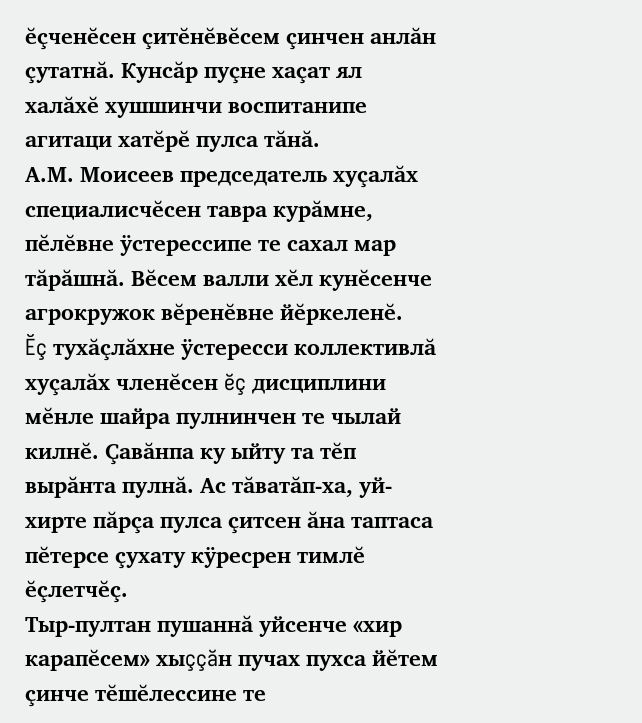ĕçченĕсен çитĕнĕвĕсем çинчен анлăн çутатнă. Кунсăр пуçне хаçат ял халăхĕ хушшинчи воспитанипе агитаци хатĕрĕ пулса тăнă.
А.М. Моисеев председатель хуçалăх специалисчĕсен тавра курăмне, пĕлĕвне ÿстерессипе те сахал мар тăрăшнă. Вĕсем валли хĕл кунĕсенче агрокружок вĕренĕвне йĕркеленĕ.
Ĕç тухăçлăхне ÿстересси коллективлă хуçалăх членĕсен ĕç дисциплини мĕнле шайра пулнинчен те чылай килнĕ. Çавăнпа ку ыйту та тĕп вырăнта пулнă. Ас тăватăп-ха, уй-хирте пăрçа пулса çитсен ăна таптаса пĕтерсе çухату кÿресрен тимлĕ ĕçлетчĕç.
Тыр-пултан пушаннă уйсенче «хир карапĕсем» хыççăн пучах пухса йĕтем çинче тĕшĕлессине те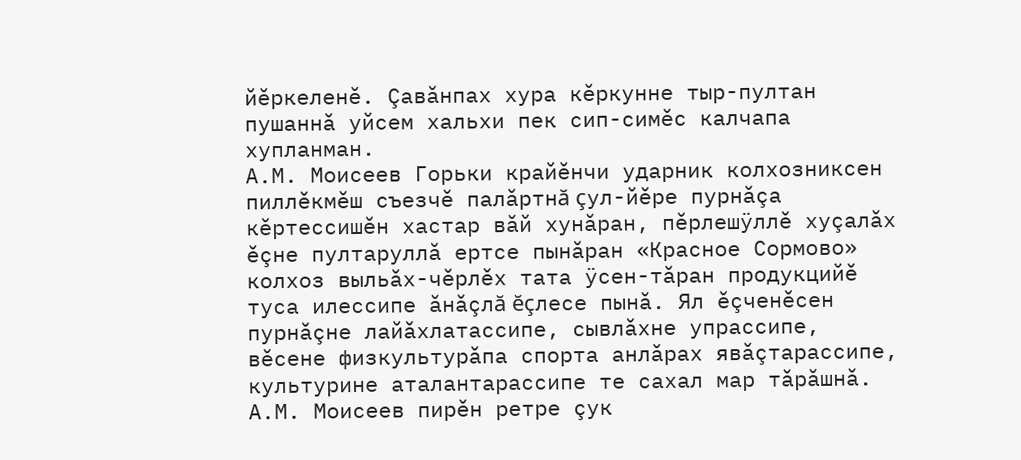йĕркеленĕ. Çавăнпах хура кĕркунне тыр-пултан пушаннă уйсем хальхи пек сип-симĕс калчапа хупланман.
А.М. Моисеев Горьки крайĕнчи ударник колхозниксен пиллĕкмĕш съезчĕ палăртнă çул-йĕре пурнăçа кĕртессишĕн хастар вăй хунăран, пĕрлешÿллĕ хуçалăх ĕçне пултаруллă ертсе пынăран «Красное Сормово» колхоз выльăх-чĕрлĕх тата ÿсен-тăран продукцийĕ туса илессипе ăнăçлă ĕçлесе пынă. Ял ĕçченĕсен пурнăçне лайăхлатассипе, сывлăхне упрассипе, вĕсене физкультурăпа спорта анлăрах явăçтарассипе, культурине аталантарассипе те сахал мар тăрăшнă.
А.М. Моисеев пирĕн ретре çук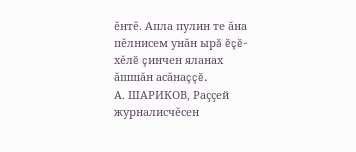ĕнтĕ. Апла пулин те ăна пĕлнисем унăн ырă ĕçĕ-хĕлĕ çинчен яланах ăшшăн асăнаççĕ.
А. ШАРИКОВ, Раççей
журналисчĕсен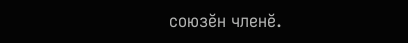союзĕн членĕ.